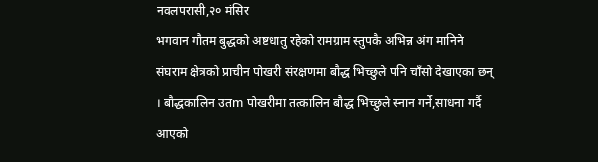नवलपरासी,२० मंसिर
भगवान गौतम बुद्धको अष्टधातु रहेको रामग्राम स्तुपकै अभिन्न अंग मानिने संघराम क्षेत्रको प्राचीन पोखरी संरक्षणमा बौद्ध भिच्छुले पनि चाँसो देखाएका छन् । बौद्धकालिन उतm पोखरीमा तत्कालिन बौद्ध भिच्छुले स्नान गर्ने,साधना गर्दै आएको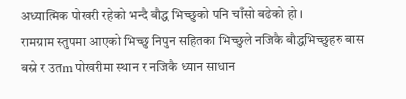अध्यात्मिक पोखरी रहेको भन्दै बौद्ध भिच्छुको पनि चाँसो बढेको हो ।
रामग्राम स्तुपमा आएको भिच्छु निपुन सहितका भिच्छुले नजिकै बौद्धभिच्छुहरु बास बस्ने र उतm पोखरीमा स्थान र नजिकै ध्यान साधान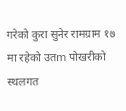गरेको कुरा सुनेर रामग्राम १७ मा रहेको उतm पोखरीको स्थलगत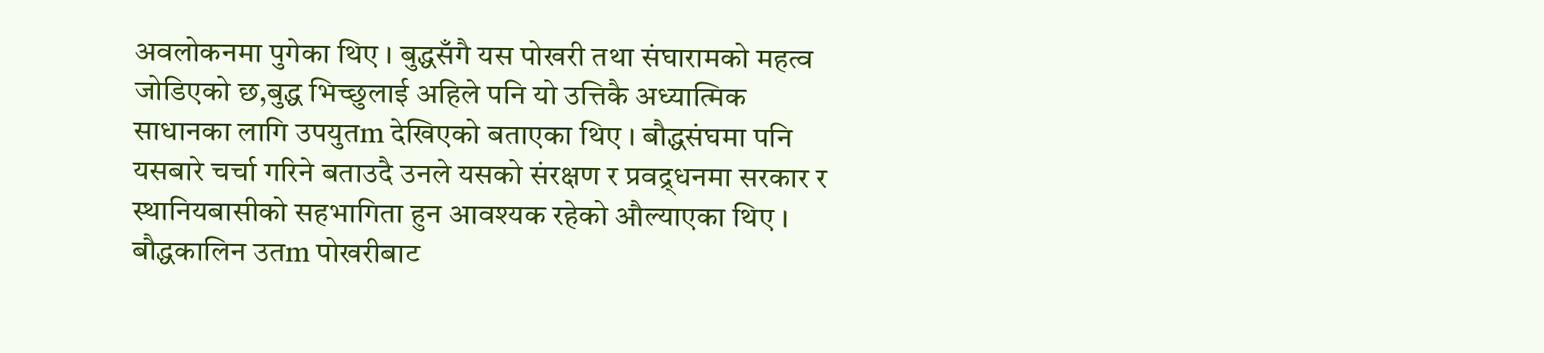अवलोकनमा पुगेका थिए । बुद्धसँगै यस पोखरी तथा संघारामको महत्व जोडिएको छ,बुद्ध भिच्छुलाई अहिले पनि यो उत्तिकै अध्यात्मिक साधानका लागि उपयुतm देखिएको बताएका थिए । बौद्धसंघमा पनि यसबारे चर्चा गरिने बताउदै उनले यसको संरक्षण र प्रवद्र्धनमा सरकार र स्थानियबासीको सहभागिता हुन आवश्यक रहेको औल्याएका थिए ।
बौद्धकालिन उतm पोखरीबाट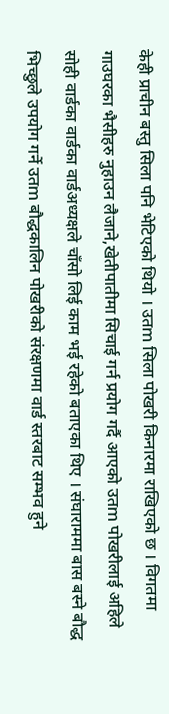केही प्राचीन बस्तु सिला पनि भेटिएको थियो । उतm सिला पोखरी किनारमा राखिएको छ । विगतमा गाउघरका भैसीहरु नुहाउन लैजाने,खेतीपातीमा सिचाई गर्न प्रयोग गर्दै आएको उतm पोखरीलाई अहिले सोही वार्डका वार्डका वार्डअध्यक्षले चाँसो लिई काम भई रहेको बताएका थिए । संघाराममा बास बस्ने बौद्ध भिच्छुले उपयोग गर्ने उतm बौद्धकालिन पोखरीको संरक्षणमा वार्ड स्तरबाट सम्भव हुने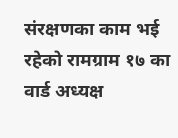संरक्षणका काम भई रहेको रामग्राम १७ का वार्ड अध्यक्ष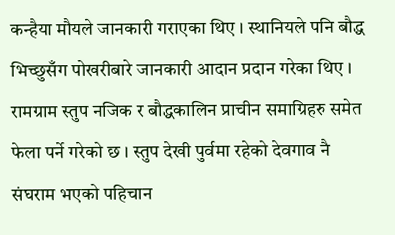कन्हैया मौयले जानकारी गराएका थिए । स्थानियले पनि बौद्ध भिच्छुसँग पोखरीबारे जानकारी आदान प्रदान गरेका थिए ।
रामग्राम स्तुप नजिक र बौद्धकालिन प्राचीन समाग्रिहरु समेत फेला पर्ने गरेको छ । स्तुप देखी पुर्वमा रहेको देवगाव नै संघराम भएको पहिचान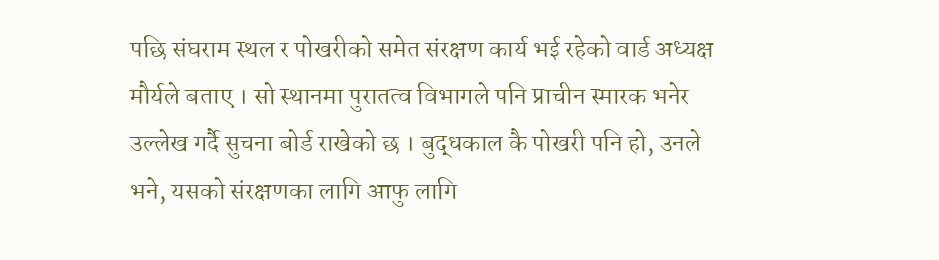पछि संघराम स्थल र पोखरीको समेत संरक्षण कार्य भई रहेको वार्ड अध्यक्ष मौर्यले बताए । सो स्थानमा पुरातत्व विभागले पनि प्राचीन स्मारक भनेर उल्लेख गर्दै सुचना बोर्ड राखेको छ । बुद्धकाल कै पोखरी पनि हो, उनले भने, यसको संरक्षणका लागि आफु लागि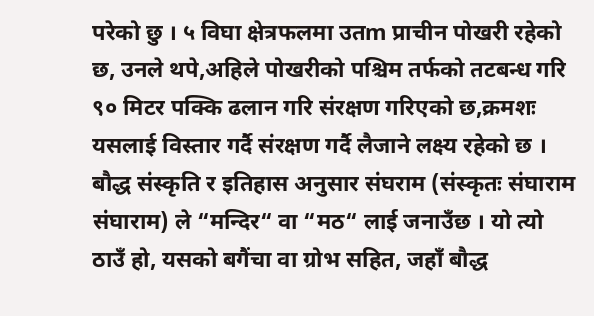परेको छु । ५ विघा क्षेत्रफलमा उतm प्राचीन पोखरी रहेको छ, उनले थपे,अहिले पोखरीको पश्चिम तर्फको तटबन्ध गरि ९० मिटर पक्कि ढलान गरि संरक्षण गरिएको छ,क्रमशः यसलाई विस्तार गर्दै संरक्षण गर्दै लैजाने लक्ष्य रहेको छ ।
बौद्ध संस्कृति र इतिहास अनुसार संघराम (संस्कृतः संघाराम संघाराम) ले “मन्दिर“ वा “मठ“ लाई जनाउँछ । यो त्यो ठाउँ हो, यसको बगैंचा वा ग्रोभ सहित, जहाँ बौद्ध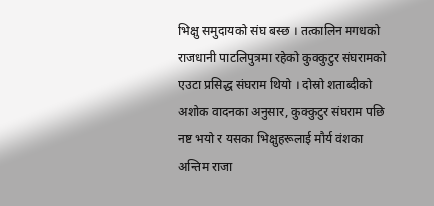भिक्षु समुदायको संघ बस्छ । तत्कालिन मगधको राजधानी पाटलिपुत्रमा रहेको कुक्कुटुर संघरामको एउटा प्रसिद्ध संघराम थियो । दोस्रो शताब्दीको अशोक वादनका अनुसार, कुक्कुटुर संघराम पछि नष्ट भयो र यसका भिक्षुहरूलाई मौर्य वंशका अन्तिम राजा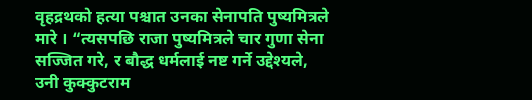वृहद्रथको हत्या पश्चात उनका सेनापति पुष्यमित्रले मारे । “त्यसपछि राजा पुष्यमित्रले चार गुणा सेना सज्जित गरे, र बौद्ध धर्मलाई नष्ट गर्ने उद्देश्यले, उनी कुक्कुटराम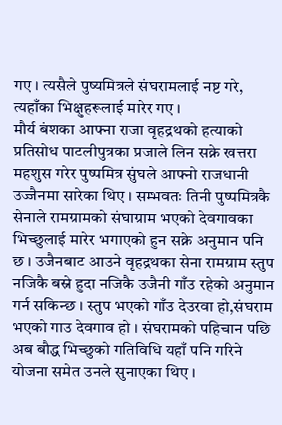गए । त्यसैले पुष्यमित्रले संघरामलाई नष्ट गरे, त्यहाँका भिक्षुहरूलाई मारेर गए ।
मौर्य बंशका आफ्ना राजा वृहद्रथको हत्याको प्रतिसोध पाटलीपुत्रका प्रजाले लिन सक्ने खत्तरा महशुस गरेर पुष्पमित्र सुंघले आफ्नो राजधानी उज्जैनमा सारेका थिए । सम्भवतः तिनी पुष्पमित्रकै सेनाले रामग्रामको संघाग्राम भएको देवगावका भिच्छुलाई मारेर भगाएको हुन सक्ने अनुमान पनि छ । उजैनबाट आउने वृहद्रथका सेना रामग्राम स्तुप नजिकै बस्ने हुदा नजिकै उजैनी गाँउ रहेको अनुमान गर्न सकिन्छ । स्तुप भएको गाँउ देउरवा हो,संघराम भएको गाउ देवगाव हो । संघरामको पहिचान पछि अब बौद्ध भिच्छुको गतिविधि यहाँ पनि गरिने योजना समेत उनले सुनाएका थिए ।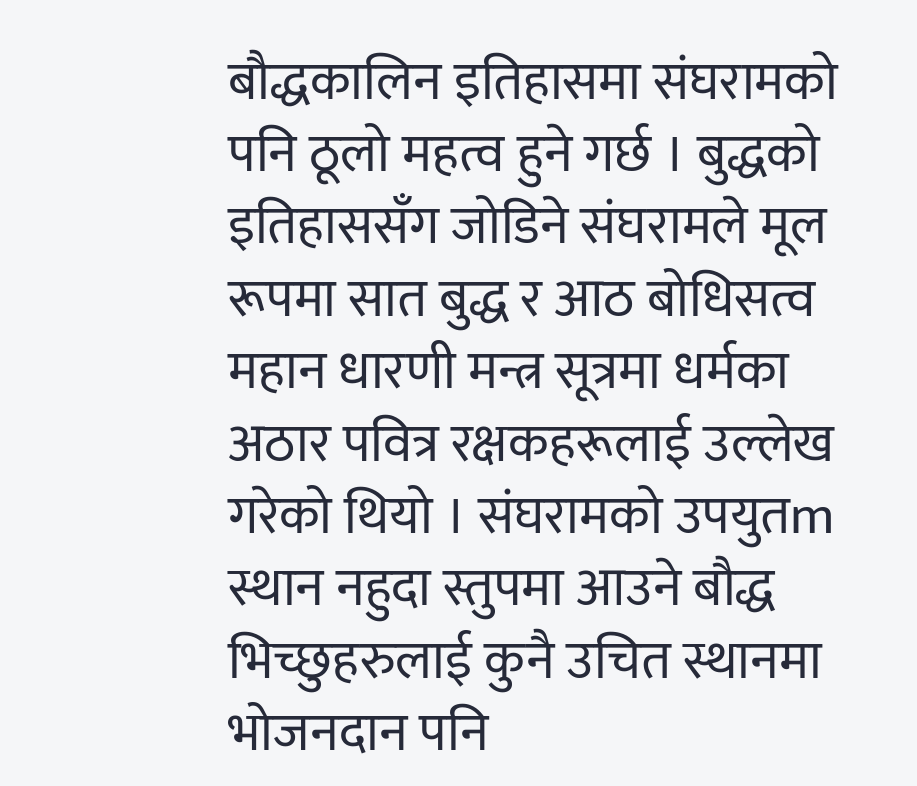बौद्धकालिन इतिहासमा संघरामको पनि ठूलो महत्व हुने गर्छ । बुद्धको इतिहाससँग जोडिने संघरामले मूल रूपमा सात बुद्ध र आठ बोधिसत्व महान धारणी मन्त्र सूत्रमा धर्मका अठार पवित्र रक्षकहरूलाई उल्लेख गरेको थियो । संघरामको उपयुतm स्थान नहुदा स्तुपमा आउने बौद्ध भिच्छुहरुलाई कुनै उचित स्थानमा भोजनदान पनि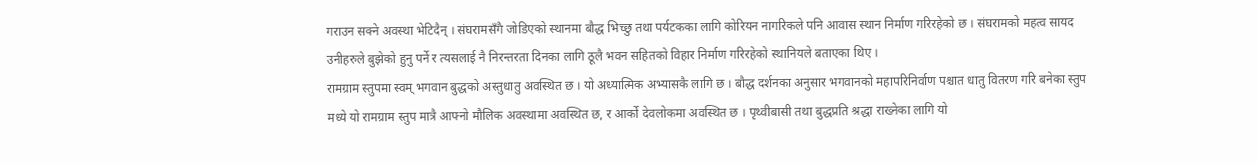गराउन सक्ने अवस्था भेटिदैन् । संघरामसँगै जोडिएको स्थानमा बौद्ध भिच्छु तथा पर्यटकका लागि कोरियन नागरिकले पनि आवास स्थान निर्माण गरिरहेको छ । संघरामको महत्व सायद उनीहरुले बुझेको हुनु पर्ने र त्यसलाई नै निरन्तरता दिनका लागि ठूलै भवन सहितको विहार निर्माण गरिरहेको स्थानियले बताएका थिए ।
रामग्राम स्तुपमा स्वम् भगवान बुद्धको अस्तुधातु अवस्थित छ । यो अध्यात्मिक अभ्यासकै लागि छ । बौद्ध दर्शनका अनुसार भगवानको महापरिनिर्वाण पश्चात धातु वितरण गरि बनेका स्तुप मध्ये यो रामग्राम स्तुप मात्रै आफ्नो मौलिक अवस्थामा अवस्थित छ, र आर्को देवलोकमा अवस्थित छ । पृथ्वीबासी तथा बुद्धप्रति श्रद्धा राख्नेका लागि यो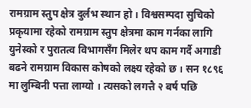रामग्राम स्तुप क्षेत्र दुर्लभ स्थान हो । विश्वसम्पदा सुचिको प्रकृयामा रहेको रामग्राम स्तुप क्षेत्रमा काम गर्नका लागि युनेस्को र पुरातत्व विभागसँग मिलेर थप काम गर्दै अगाडी बढने रामग्राम विकास कोषको लक्ष्य रहेको छ । सन १८९६ मा लुम्बिनी पत्ता लाग्यो । त्यसको लगत्तै २ बर्ष पछि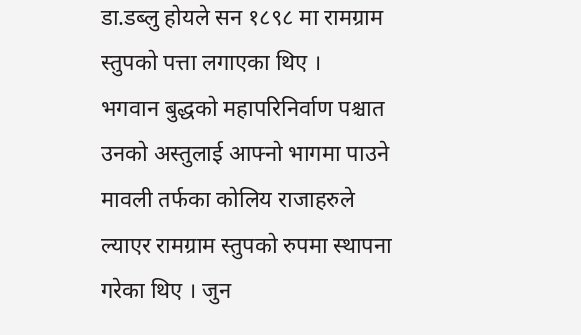डा.डब्लु होयले सन १८९८ मा रामग्राम स्तुपको पत्ता लगाएका थिए ।
भगवान बुद्धको महापरिनिर्वाण पश्चात उनको अस्तुलाई आफ्नो भागमा पाउने मावली तर्फका कोलिय राजाहरुले ल्याएर रामग्राम स्तुपको रुपमा स्थापना गरेका थिए । जुन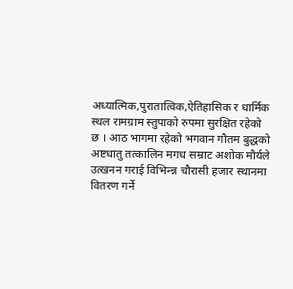अध्यात्मिक,पुरातात्विक,ऐतिहासिक र धार्मिक स्थल रामग्राम स्तुपाको रुपमा सुरक्षित रहेको छ । आठ भागमा रहेको भगवान गौतम बुद्धको अष्टधातु तत्कालिन मगध सम्राट अशोक मौर्यले उत्खनन गराई विभिन्न्न चौरासी हजार स्थानमा वितरण गर्ने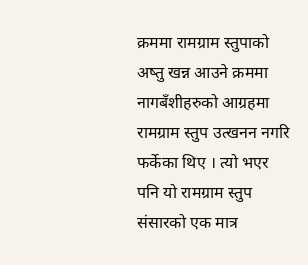क्रममा रामग्राम स्तुपाको अष्तु खन्न आउने क्रममा नागबँशीहरुको आग्रहमा रामग्राम स्तुप उत्खनन नगरि फर्केका थिए । त्यो भएर पनि यो रामग्राम स्तुप संसारको एक मात्र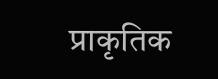प्राकृतिक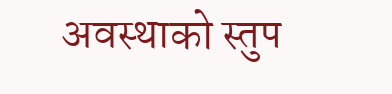अवस्थाको स्तुप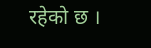रहेको छ ।